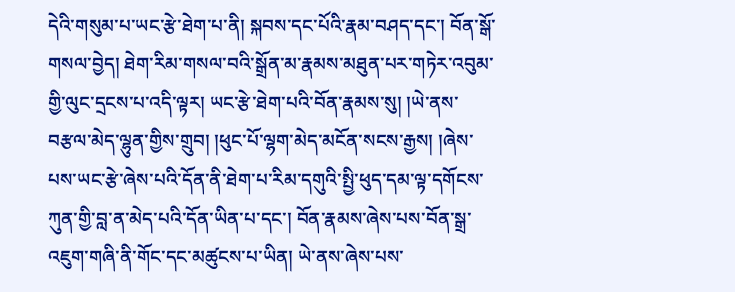དེའི་གསུམ་པ་ཡང་རྩེ་ཐེག་པ་ནི། སྐབས་དང་པོའི་རྣམ་བཤད་དང་། བོན་སྒོ་གསལ་བྱེད། ཐེག་རིམ་གསལ་བའི་སྒྲོན་མ་རྣམས་མཐུན་པར་གཏེར་འབུམ་གྱི་ལུང་དྲངས་པ་འདི་ལྟར། ཡང་རྩེ་ཐེག་པའི་བོན་རྣམས་སུ། །ཡེ་ནས་བརྩལ་མེད་ལྷུན་གྱིས་གྲུབ། །ཕུང་པོ་ལྷག་མེད་མངོན་སངས་རྒྱས། །ཞེས་པས་ཡང་རྩེ་ཞེས་པའི་དོན་ནི་ཐེག་པ་རིམ་དགུའི་སྤྱི་ཕུད་དམ་ལྟ་དགོངས་ཀུན་གྱི་བླ་ན་མེད་པའི་དོན་ཡིན་པ་དང་། བོན་རྣམས་ཞེས་པས་བོན་སྒྲ་འཇུག་གཞི་ནི་གོང་དང་མཚུངས་པ་ཡིན། ཡེ་ནས་ཞེས་པས་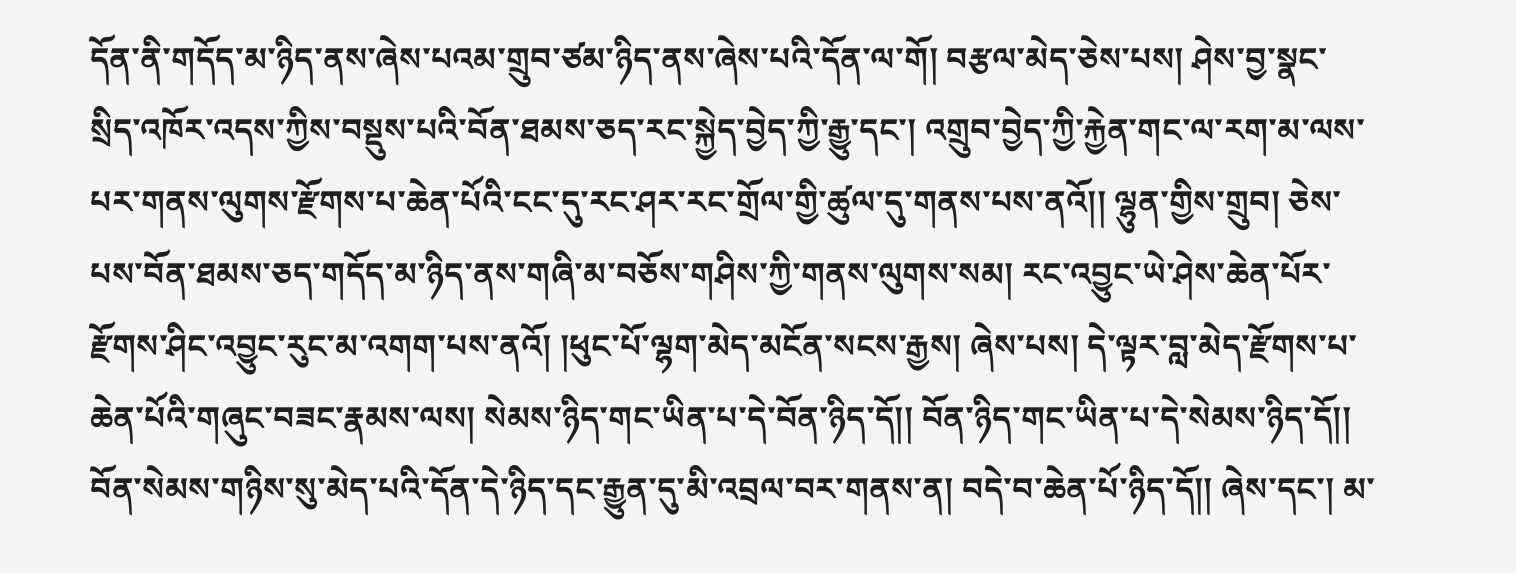དོན་ནི་གདོད་མ་ཉིད་ནས་ཞེས་པའམ་གྲུབ་ཙམ་ཉིད་ནས་ཞེས་པའི་དོན་ལ་གོ། བརྩལ་མེད་ཅེས་པས། ཤེས་བྱ་སྣང་སྲིད་འཁོར་འདས་ཀྱིས་བསྡུས་པའི་བོན་ཐམས་ཅད་རང་སྐྱེད་བྱེད་ཀྱི་རྒྱུ་དང་། འགྲུབ་བྱེད་ཀྱི་རྐྱེན་གང་ལ་རག་མ་ལས་པར་གནས་ལུགས་རྫོགས་པ་ཆེན་པོའི་ངང་དུ་རང་ཤར་རང་གྲོལ་གྱི་ཚུལ་དུ་གནས་པས་ནའོ།། ལྷུན་གྱིས་གྲུབ། ཅེས་པས་བོན་ཐམས་ཅད་གདོད་མ་ཉིད་ནས་གཞི་མ་བཅོས་གཤིས་ཀྱི་གནས་ལུགས་སམ། རང་འབྱུང་ཡེ་ཤེས་ཆེན་པོར་རྫོགས་ཤིང་འབྱུང་རུང་མ་འགག་པས་ནའོ། །ཕུང་པོ་ལྷག་མེད་མངོན་སངས་རྒྱས། ཞེས་པས། དེ་ལྟར་བླ་མེད་རྫོགས་པ་ཆེན་པོའི་གཞུང་བཟང་རྣམས་ལས། སེམས་ཉིད་གང་ཡིན་པ་དེ་བོན་ཉིད་དོ།། བོན་ཉིད་གང་ཡིན་པ་དེ་སེམས་ཉིད་དོ།། བོན་སེམས་གཉིས་སུ་མེད་པའི་དོན་དེ་ཉིད་དང་རྒྱུན་དུ་མི་འབྲལ་བར་གནས་ན། བདེ་བ་ཆེན་པོ་ཉིད་དོ།། ཞེས་དང་། མ་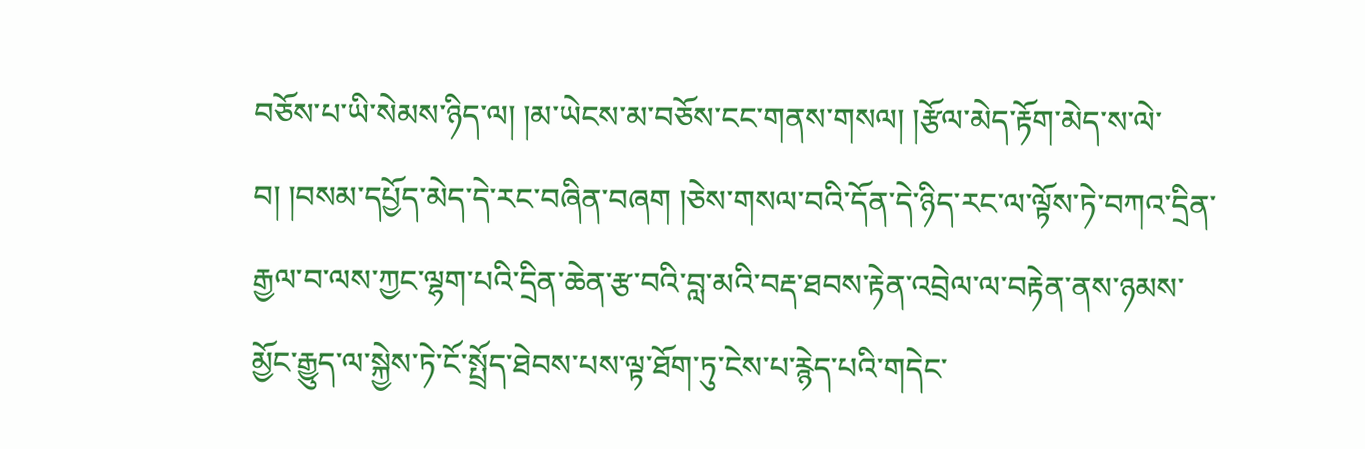བཅོས་པ་ཡི་སེམས་ཉིད་ལ། །མ་ཡེངས་མ་བཅོས་ངང་གནས་གསལ། །རྩོལ་མེད་རྟོག་མེད་ས་ལེ་བ། །བསམ་དཔྱོད་མེད་དེ་རང་བཞིན་བཞག །ཅེས་གསལ་བའི་དོན་དེ་ཉིད་རང་ལ་ལྟོས་ཏེ་བཀའ་དྲིན་རྒྱལ་བ་ལས་ཀྱང་ལྷག་པའི་དྲིན་ཆེན་རྩ་བའི་བླ་མའི་བརྡ་ཐབས་རྟེན་འབྲེལ་ལ་བརྟེན་ནས་ཉམས་མྱོང་རྒྱུད་ལ་སྐྱེས་ཏེ་ངོ་སྤྲོད་ཐེབས་པས་ལྟ་ཐོག་ཏུ་ངེས་པ་རྙེད་པའི་གདེང་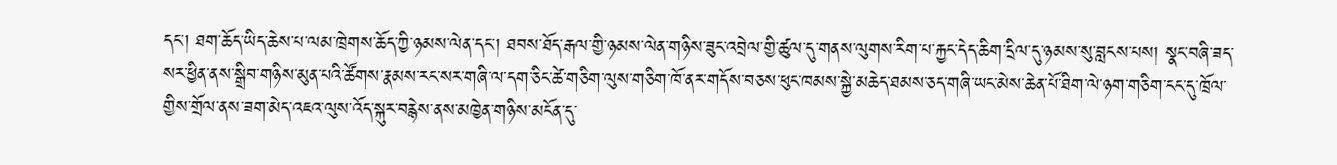དང་། ཐག་ཆོད་ཡིད་ཆེས་པ་ལམ་ཁྲེགས་ཆོད་ཀྱི་ཉམས་ལེན་དང་། ཐབས་ཐོད་རྒལ་གྱི་ཉམས་ལེན་གཉིས་ཟུང་འབྲེལ་གྱི་ཚུལ་དུ་གནས་ལུགས་རིག་པ་རྐྱང་དེད་ཆིག་དྲིལ་དུ་ཉམས་སུ་བླངས་པས། སྣང་བཞི་ཟད་སར་ཕྱིན་ནས་སྒྲིབ་གཉིས་མུན་པའི་ཚོགས་རྣམས་རང་སར་གཞི་ལ་དག་ཅིང་ཚེ་གཅིག་ལུས་གཅིག་ཁོ་ནར་གདོས་བཅས་ཕུང་ཁམས་སྐྱེ་མཆེད་ཐམས་ཅད་གཞི་ཡང་མེས་ཆེན་པོ་ཐིག་ལེ་ཉག་གཅིག་ངང་དུ་ཁྲོལ་གྱིས་གྲོལ་ནས་ཟག་མེད་འཇའ་ལུས་འོད་སྐུར་བརྙེས་ནས་མཁྱེན་གཉིས་མངོན་དུ་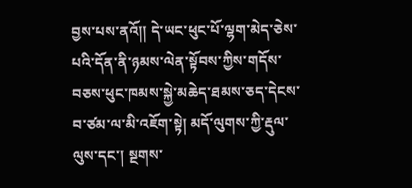བྱས་པས་ནའོ།། དེ་ཡང་ཕུང་པོ་ལྷག་མེད་ཅེས་པའི་དོན་ནི་ཉམས་ལེན་སྟོབས་ཀྱིས་གདོས་བཅས་ཕུང་ཁམས་སྐྱེ་མཆེད་ཐམས་ཅད་དེངས་བ་ཙམ་ལ་མི་འཇོག་སྟེ། མདོ་ལུགས་ཀྱི་རྡུལ་ལུས་དང་། སྔགས་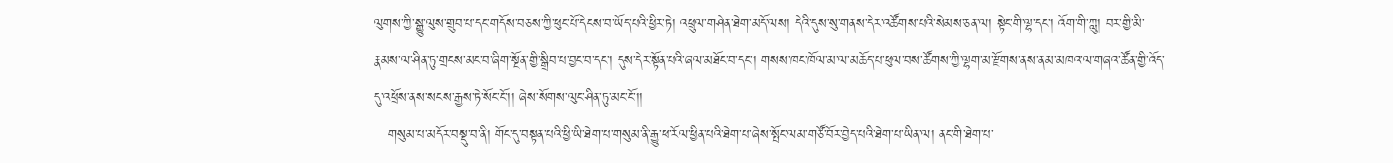ལུགས་ཀྱི་སྒྱུ་ལུས་གྲུབ་པ་དང་གདོས་བཅས་ཀྱི་ཕུང་པོ་དེངས་བ་ཡོད་པའི་ཕྱིར་ཏེ། འཕྲུལ་གཤེན་ཐེག་མདོ་ལས། དེའི་དུས་སུ་གནས་དེར་འཚོགས་པའི་སེམས་ཅན་ལ། སྟེང་གི་ལྷ་དང་། འོག་གི་ཀླུ། བར་གྱི་མི་རྣམས་ལ་ཤིན་ཏུ་གྲངས་མང་བ་ཞིག་སྔོན་གྱི་སྒྲིབ་པ་བྱང་བ་དང་། དུས་དེར་སྟོན་པའི་ཞལ་མཐོང་བ་དང་། གསས་ཁང་ཁོལ་མ་ལ་མཆོད་པ་ཕུལ་བས་ཚོགས་ཀྱི་ལྷག་མ་རྫོགས་ནས་ནམ་མཁའ་ལ་གཞའ་ཚོན་གྱི་འོད་དུ་འཕྲོས་ནས་སངས་རྒྱས་ཏེ་སོང་ངོ་།། ཞེས་སོགས་ལུང་ཤིན་ཏུ་མང་ངོ་།།
   གསུམ་པ་མདོར་བསྡུ་བ་ནི། གོང་དུ་བསྟན་པའི་ཕྱི་ཡི་ཐེག་པ་གསུམ་ནི་རྒྱུ་ཕ་རོལ་ཕྱིན་པའི་ཐེག་པ་ཞེས་སྤོང་ལམ་གཙོ་བོར་བྱེད་པའི་ཐེག་པ་ཡིན་ལ། ནང་གི་ཐེག་པ་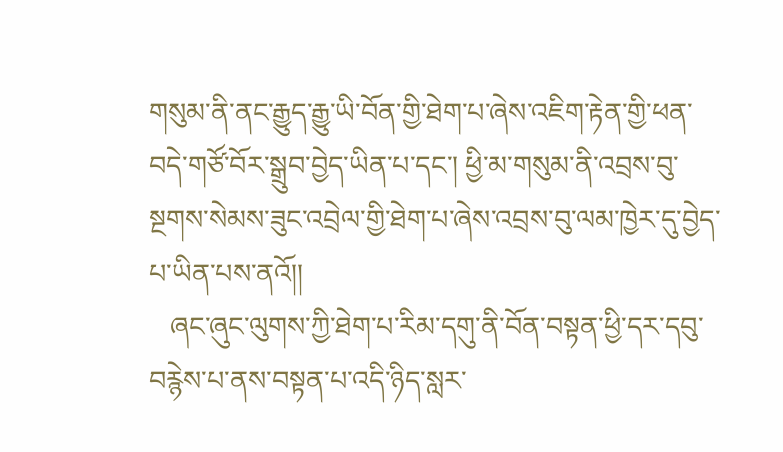གསུམ་ནི་ནང་རྒྱུད་རྒྱུ་ཡི་བོན་གྱི་ཐེག་པ་ཞེས་འཇིག་རྟེན་གྱི་ཕན་བདེ་གཙོ་བོར་སྒྲུབ་བྱེད་ཡིན་པ་དང་། ཕྱི་མ་གསུམ་ནི་འབྲས་བུ་སྔགས་སེམས་ཟུང་འབྲེལ་གྱི་ཐེག་པ་ཞེས་འབྲས་བུ་ལམ་ཁྱེར་དུ་བྱེད་པ་ཡིན་པས་ནའོ།།
   ཞང་ཞུང་ལུགས་ཀྱི་ཐེག་པ་རིམ་དགུ་ནི་བོན་བསྟན་ཕྱི་དར་དབུ་བརྙེས་པ་ནས་བསྟན་པ་འདི་ཉིད་སླར་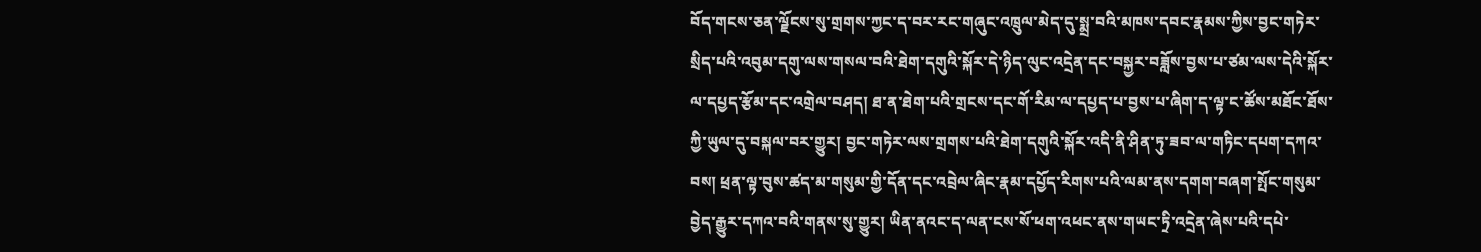བོད་གངས་ཅན་ལྗོངས་སུ་གྲགས་ཀྱང་ད་བར་རང་གཞུང་འཁྲུལ་མེད་དུ་སྨྲ་བའི་མཁས་དབང་རྣམས་ཀྱིས་བྱང་གཏེར་སྲིད་པའི་འབུམ་དགུ་ལས་གསལ་བའི་ཐེག་དགུའི་སྐོར་དེ་ཉིད་ལུང་འདྲེན་དང་བསྐྱར་བཟློས་བྱས་པ་ཙམ་ལས་དེའི་སྐོར་ལ་དཔྱད་རྩོམ་དང་འགྲེལ་བཤད། ཐ་ན་ཐེག་པའི་གྲངས་དང་གོ་རིམ་ལ་དཔྱད་པ་བྱས་པ་ཞིག་ད་ལྟ་ང་ཚོས་མཐོང་ཐོས་ཀྱི་ཡུལ་དུ་བསྐལ་བར་གྱུར། བྱང་གཏེར་ལས་གྲགས་པའི་ཐེག་དགུའི་སྐོར་འདི་ནི་ཤིན་ཏུ་ཟབ་ལ་གཏིང་དཔག་དཀའ་བས། ཕྲན་ལྟ་བུས་ཚད་མ་གསུམ་གྱི་དོན་དང་འབྲེལ་ཞིང་རྣམ་དཔྱོད་རིགས་པའི་ལམ་ནས་དགག་བཞག་སྤོང་གསུམ་བྱེད་རྒྱུར་དཀའ་བའི་གནས་སུ་གྱུར། ཡིན་ནའང་ད་ལན་ངས་སོ་ཕག་འཕང་ནས་གཡང་ཏྲི་འདྲེན་ཞེས་པའི་དཔེ་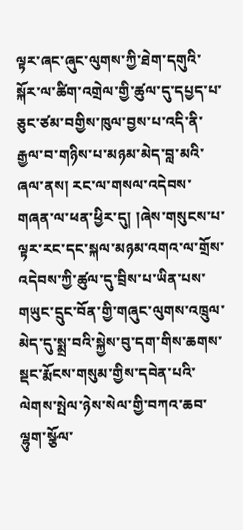ལྟར་ཞང་ཞུང་ལུགས་ཀྱི་ཐེག་དགུའི་སྐོར་ལ་ཚིག་འགྲེལ་གྱི་ཚུལ་དུ་དཔྱད་པ་ཅུང་ཙམ་བགྱིས་ཁུལ་བྱས་པ་འདི་ནི་རྒྱལ་བ་གཉིས་པ་མཉམ་མེད་བླ་མའི་ཞལ་ནས། རང་ལ་གསལ་འདེབས་གཞན་ལ་ཕན་ཕྱིར་དུ། །ཞེས་གསུངས་པ་ལྟར་རང་དང་སྐལ་མཉམ་འགའ་ལ་གྲོས་འདེབས་ཀྱི་ཚུལ་དུ་བྲིས་པ་ཡིན་པས་གཡུང་དྲུང་བོན་གྱི་གཞུང་ལུགས་འཁྲུལ་མེད་དུ་སྨྲ་བའི་སྐྱེས་བུ་དག་གིས་ཆགས་སྡང་རྨོངས་གསུམ་གྱིས་དབེན་པའི་ལེགས་སྤེལ་ཉེས་སེལ་གྱི་བཀའ་ཆབ་ལྷུག་སྩོལ་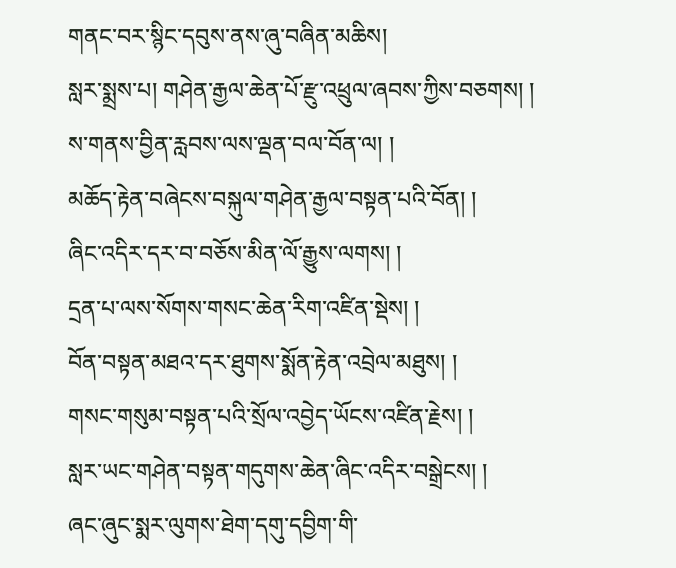གནང་བར་སྙིང་དབུས་ནས་ཞུ་བཞིན་མཆིས།
སླར་སྨྲས་པ། གཤེན་རྒྱལ་ཆེན་པོ་རྫུ་འཕྲུལ་ཞབས་ཀྱིས་བཅགས། །
ས་གནས་བྱིན་རླབས་ལས་ལྡན་བལ་བོན་ལ། །
མཆོད་རྟེན་བཞེངས་བསྐུལ་གཤེན་རྒྱལ་བསྟན་པའི་བོན། །
ཞིང་འདིར་དར་བ་བཅོས་མིན་ལོ་རྒྱུས་ལགས། །
དྲན་པ་ལས་སོགས་གསང་ཆེན་རིག་འཛིན་སྡེས། །
བོན་བསྟན་མཐའ་དར་ཐུགས་སྨོན་རྟེན་འབྲེལ་མཐུས། །
གསང་གསུམ་བསྟན་པའི་སྲོལ་འབྱེད་ཡོངས་འཛིན་རྗེས། །
སླར་ཡང་གཤེན་བསྟན་གདུགས་ཆེན་ཞིང་འདིར་བསྒྲེངས། །
ཞང་ཞུང་སྨར་ལུགས་ཐེག་དགུ་དབྱིག་གི་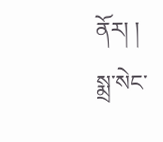ནོར། །
སྨྲ་སེང་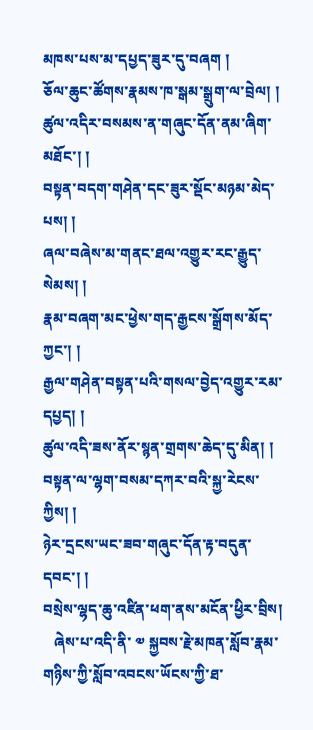མཁས་པས་མ་དཔྱད་ཟུར་དུ་བཞག །
ཅོལ་ཆུང་ཚོགས་རྣམས་ཁ་སྒམ་སྒྲུག་ལ་བྲེལ། །
ཚུལ་འདིར་བསམས་ན་གཞུང་དོན་ནམ་ཞིག་མཐོང་། །
བསྟན་བདག་གཤེན་དང་ཟུར་སྡོང་མཉམ་མེད་པས། །
ཞལ་བཞེས་མ་གནང་ཐལ་འགྱུར་རང་རྒྱུད་སེམས། །
རྣམ་བཞག་མང་ཕྱེས་གད་རྒྱངས་སྒྲོགས་མོད་ཀྱང་། །
རྒྱལ་གཤེན་བསྟན་པའི་གསལ་བྱེད་འགྱུར་རམ་དཔྱད། །
ཚུལ་འདི་ཟས་ནོར་སྙན་གྲགས་ཆེད་དུ་མིན། །
བསྟན་ལ་ལྷག་བསམ་དཀར་བའི་སྐྱ་རེངས་ཀྱིས། །
ཉེར་དྲངས་ཡང་ཟབ་གཞུང་དོན་རྟ་བདུན་དབང་། །
བསྲེས་ལྷད་ཆུ་འཛིན་ཕག་ནས་མངོན་ཕྱིར་བྲིས།
   ཞེས་པ་འདི་ནི་ ༧ སྐྱབས་རྗེ་མཁན་སློབ་རྣམ་གཉིས་ཀྱི་སློབ་འབངས་ཡོངས་ཀྱི་ཐ་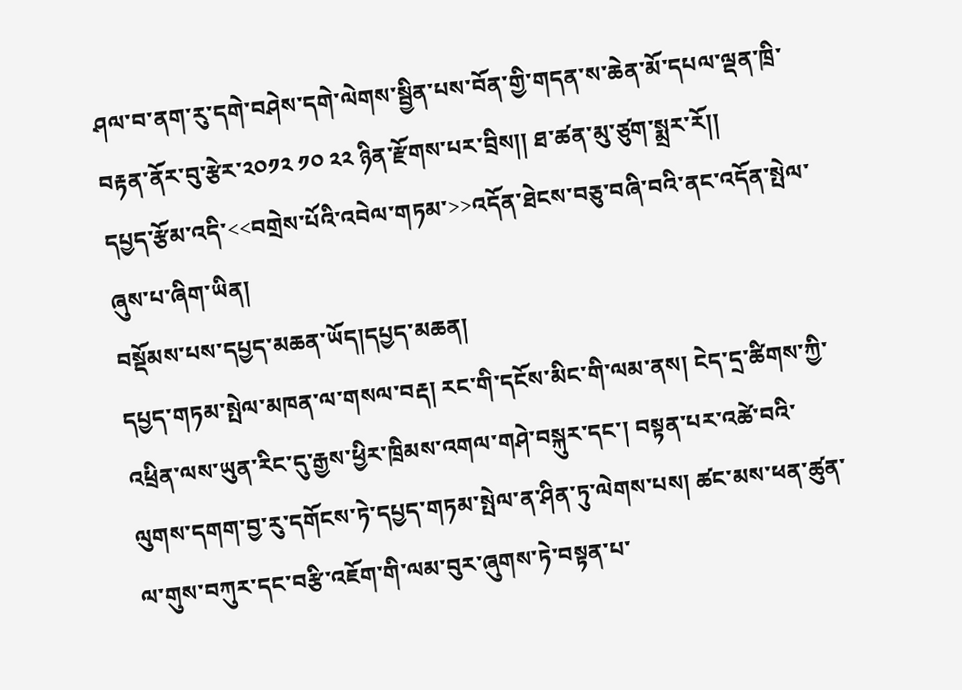ཤལ་བ་ནག་རུ་དགེ་བཤེས་དགེ་ལེགས་སྦྱིན་པས་བོན་གྱི་གདན་ས་ཆེན་མོ་དཔལ་ལྡན་ཁྲི་བརྟན་ནོར་བུ་རྩེར་༢༠༡༢ ༡༠ ༢༢ ཉིན་རྫོགས་པར་བྲིས།། ཐ་ཚན་མུ་ཙུག་སྨྲར་རོ།།
དཔྱད་རྩོམ་འདི་<<བགྲེས་པོའི་འབེལ་གཏམ་>>འདོན་ཐེངས་བཅུ་བཞི་བའི་ནང་འདོན་སྤེལ་ཞུས་པ་ཞིག་ཡིན།
བསྡོམས་པས་དཔྱད་མཆན་ཡོད།དཔྱད་མཆན།
དཔྱད་གཏམ་སྤེལ་མཁན་ལ་གསལ་བརྡ། རང་གི་དངོས་མིང་གི་ལམ་ནས། ངེད་དྲ་ཚིགས་ཀྱི་འཕྲིན་ལས་ཡུན་རིང་དུ་རྒྱས་ཕྱིར་ཁྲིམས་འགལ་གཤེ་བསྐུར་དང་། བསྟན་པར་འཚེ་བའི་ལུགས་དགག་བྱ་རུ་དགོངས་ཏེ་དཔྱད་གཏམ་སྤེལ་ན་ཤིན་ཏུ་ལེགས་པས། ཚང་མས་ཕན་ཚུན་ལ་གུས་བཀུར་དང་བརྩི་འཇོག་གི་ལམ་བུར་ཞུགས་ཏེ་བསྟན་པ་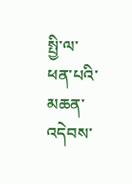སྤྱི་ལ་ཕན་པའི་མཆན་འདེབས་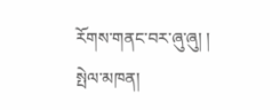རོགས་གནང་བར་ཞུ་ཞུ། །
སྤེལ་མཁན།